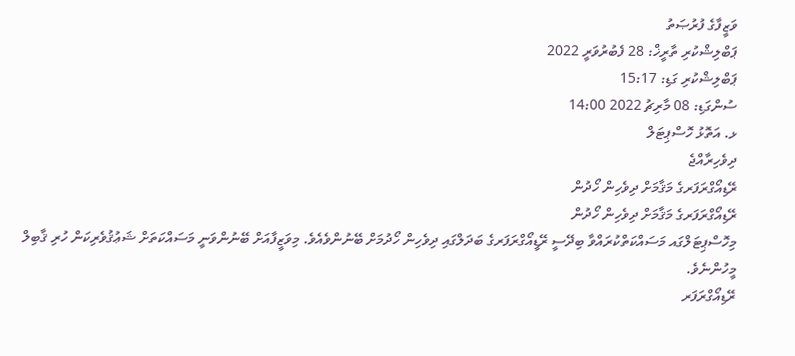ވަޒީފާގެ ފުރުޞަތު
ޕަބްލިޝްކުރި ތާރީޚް: 28 ފެބުރުވަރީ 2022
ޕަބްލިޝްކުރި ގަޑި: 15:17
ސުންގަޑި: 08 މާރިޗު 2022 14:00
ޅ. އަތޮޅު ހޮސްޕިޓަލް
ދިވެހިރާއްޖެ
ރޭޑިއޯގްރަފަރގެ މަޤާމަށް ދިވެހިން ހޯދުން
ރޭޑިއޯގްރަފަރގެ މަޤާމަށް ދިވެހިން ހޯދުން
މިހޮސްޕިޓަލްގައ މަސައްކަތްކުރައްވާ ބިދޭސީ ރޭޑީއޯގްރަފަރގެ ބަދަލްގައި ދިވެހިން ހޯދުމަށް ބޭނުންވެއެވެ. މިވަޒީފާއަށް ބޭނުންވަނީ މަސައްކަތަށް ޝަޢުޤުވެރިކަން ހުރި ޤާބިލް މީހުންނެވެ.
ރޭޑިއޯގްރަފަރ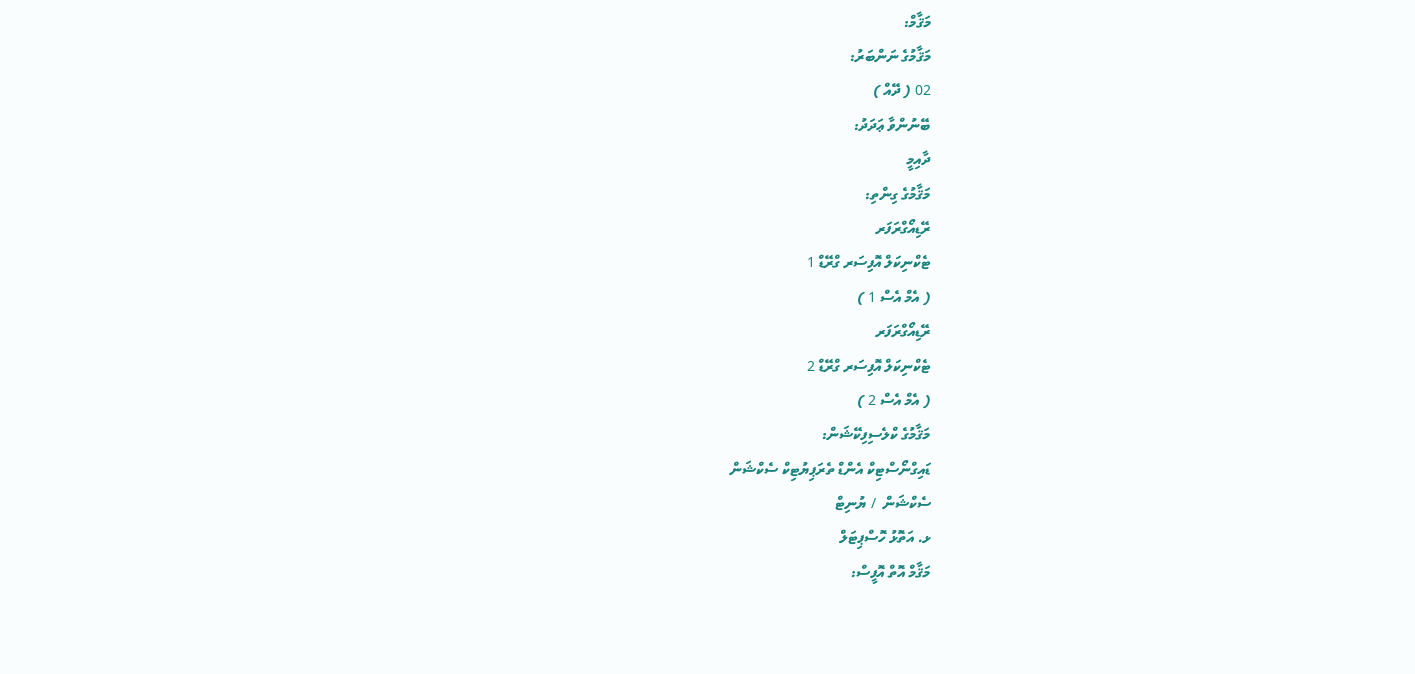މަޤާމް:
މަޤާމުގެ ނަންބަރު:
02 ( ދޭއް )
ބޭނުންވާ ޢަދަދު:
ދާއިމީ
މަޤާމުގެ ގިންތި:
ރޭޑިއޯގްރަފަރ
ޓެކްނިކަލް އޮފިސަރ ގްރޭޑް 1
( އެމް އެސް 1 )
ރޭޑިއޯގްރަފަރ
ޓެކްނިކަލް އޮފިސަރ ގްރޭޑް 2
( އެމް އެސް 2 )
މަޤާމުގެ ކްލެސިފިކޭޝަން:
ޑައިގްނޯސްޓިކް އެންޑް ތެރަޕިޔުޓިކް ސެކްޝަން
ސެކްޝަން  / ޔުނިޓް
ޅ. އަތޮޅު ހޮސްޕިޓަލް
މަޤާމް އޮތް އޮފީސް: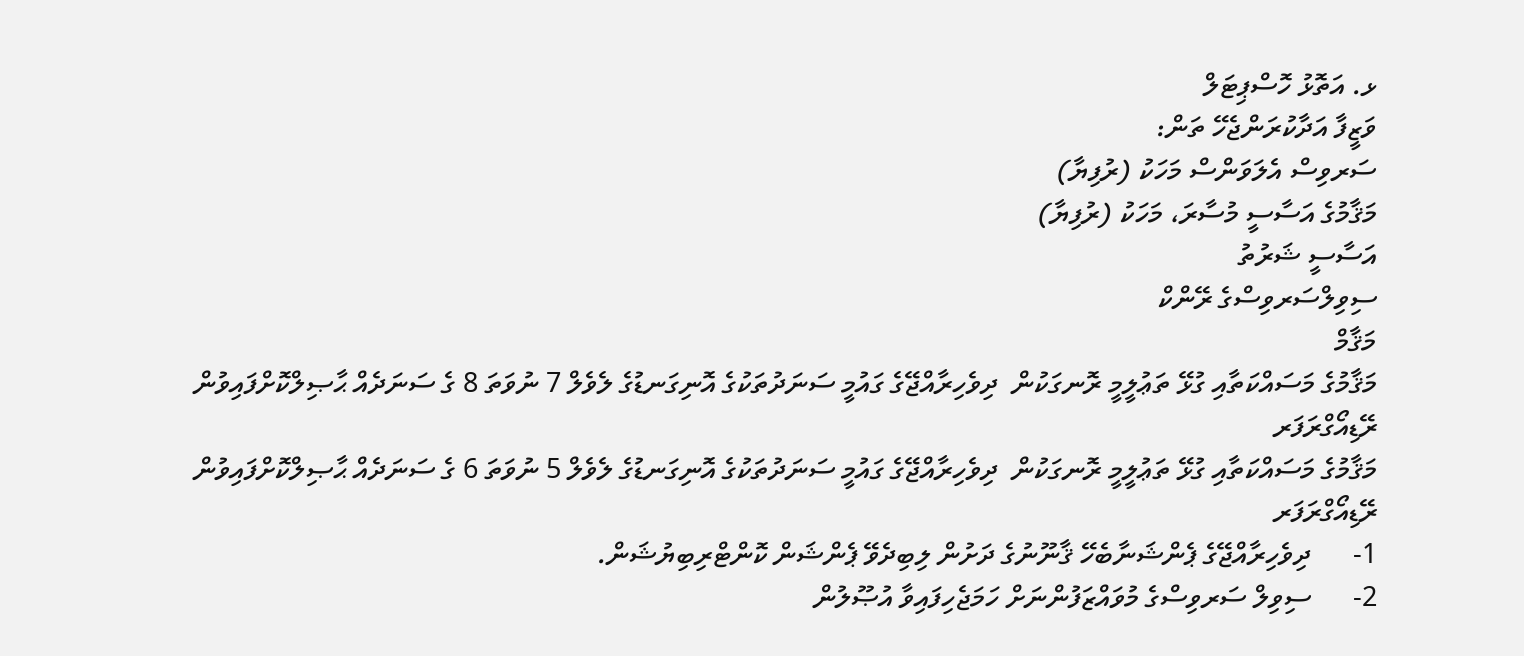ޅ. އަތޮޅު ހޮސްޕިޓަލް
ވަޒީފާ އަދާކުރަންޖެހޭ ތަން:
ސަރވިސް އެލަވަންސް މަހަކު (ރުފިޔާ)
މަޤާމުގެ އަސާސީ މުސާރަ، މަހަކު (ރުފިޔާ)
އަސާސީ ޝަރުތު
ސިވިލްސަރވިސްގެ ރޭންކް
މަޤާމް
މަޤާމުގެ މަސައްކަތާއި ގުޅޭ ތަޢުލީމީ ރޮނގަކުން  ދިވެހިރާއްޖޭގެ ގައުމީ ސަނަދުތަކުގެ އޮނިގަނޑުގެ ލެވެލް 7 ނުވަތަ 8 ގެ ސަނަދެއް ޙާޞިލްކޮށްފައިވުން
ރޭޑިއޯގްރަފަރ
މަޤާމުގެ މަސައްކަތާއި ގުޅޭ ތަޢުލީމީ ރޮނގަކުން  ދިވެހިރާއްޖޭގެ ގައުމީ ސަނަދުތަކުގެ އޮނިގަނޑުގެ ލެވެލް 5 ނުވަތަ 6 ގެ ސަނަދެއް ޙާޞިލްކޮށްފައިވުން
ރޭޑިއޯގްރަފަރ
1-      ދިވެހިރާއްޖޭގެ ޕެންޝަނާބެހޭ ޤާނޫނުގެ ދަށުން ލިބިދެވޭ ޕެންޝަން ކޮންޓްރިބިޔުޝަން.
2-      ސިވިލް ސަރވިސްގެ މުވައްޒަފުންނަށް ހަމަޖެހިފައިވާ އުޞޫލުން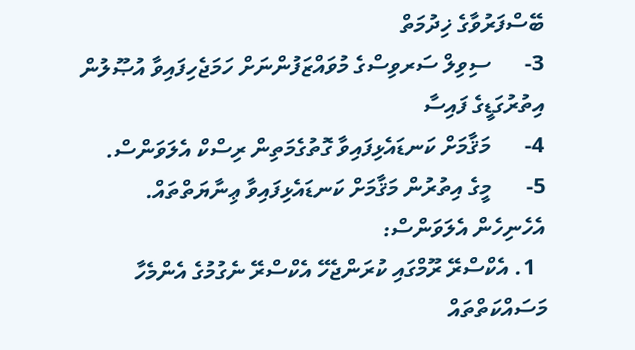ބޭސްފަރުވާގެ ޚިދުމަތް
3-      ސިވިލް ސަރވިސްގެ މުވައްޒަފުންނަށް ހަމަޖެހިފައިވާ އުޞޫލުން އިތުރުގަޑީގެ ފައިސާ
4-      މަޤާމަށް ކަނޑައެޅިފައިވާ ގޮތުގެމަތިން ރިސްކް އެލަވަންސް.
5-      މީގެ އިތުރުން މަޤާމަށް ކަނޑައެޅިފައިވާ ޢިނާޔަތްތައް.
އެހެނިހެން އެލަވަންސް:
  1. އެކްސްރޭ ރޫމްގައި ކުރަންޖެހޭ އެކްސްރޭ ނެގުމުގެ އެންމެހާ މަސައްކަތްތައް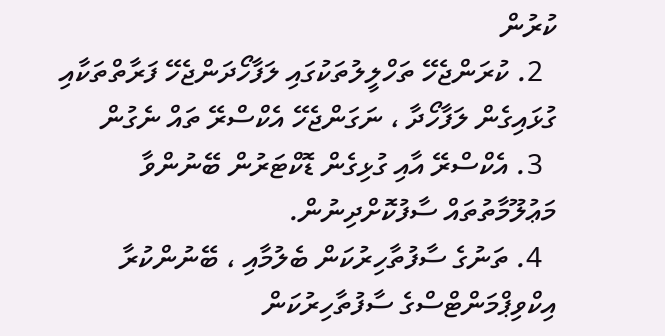ކުރުން
  2. ކުރަންޖެހޭ ތަހްލީލުތަކުގައި ލަފާހޯދަންޖެހޭ ފަރާތްތަކާއި ގުޅައިގެން ލަފާހޯދާ ، ނަގަންޖެހޭ އެކްސްރޭ ތައް ނެގުން
  3. އެކްސްރޭ އާއި ގުޅިގެން ޑޮކްޓަރުން ބޭނުންވާ މަޢުލޫމާތުތައް ސާފުކޮށްދިނުން.
  4. ތަނުގެ ސާފުތާހިރުކަން ބެލުމާއި ، ބޭނުންކުރާ އިކްވިޕްމަންޓްސްގެ ސާފުތާހިރުކަން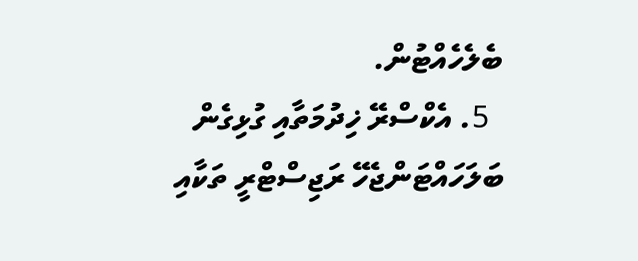ބެލެހެއްޓުން.
  5. އެކްސްރޭ ޚިދުމަތާއި ގުޅިގެން ބަލަހައްޓަންޖެހޭ ރަޖިސްޓްރީ ތަކާއި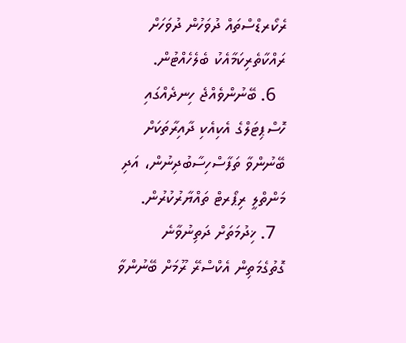ރެކޯރޑްސްތައް ދުވަހުން ދުވަހަށް ރައްކާތެރިކަމާއެކު ބެލެހެއްޓުން.
  6. ބޭނުންވެއްޖެ ހިނދެއްގައި ހޮސްޕިޓަލްގެ އެކިއެކި ދާއިރާތަކަށް ބޭނުންވާ ތަފާސްހިސާބުދިނުން، އަދި މަންތްލީ ރިޕޯރޓް ތައްޔާރުކުރުން.
  7. ޚިދުމަތަށް ދަތިނުވާނެ ގޮތުގެމަތިން އެކްސްރޭ ރޫމަށް ބޭނުންވާ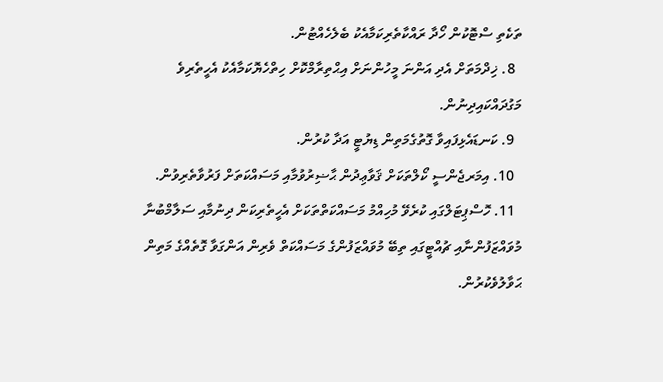ތަކެތި ސްޓޮކުން ހޯދާ ރައްކާތެރިކަމާއެކު ބެލެހެއްޓުން.
  8. ޚިދްމަތަށް އެދި އަންނަ މީހުންނަށް އިޙްތިރާމްކޮށް ހިތްހެޔޮކަމާއެކު އެހީތެރިވެ މަގުދައްކައިދިނުން.
  9. ކަނޑައެޅިފައިވާ ގޮތުގެމަތިން ޑިޔުޓީ އަދާ ކުރުން.
  10. އިމަރޖެންސީ ކޯލްތަކަށް ޤަވާޢިދުން ޙާޟިރުވުމާއި މަސައްކަތަށް ފަރުވާތެރިވުން.
  11. ހޮސްޕިޓަލްގައި ކުރެވޭ މުހިއްމު މަސައްކަތްތަކަށް އެހީތެރިކަން ދިނުމާއި ސަލާމްބުނާ މުވައްޒަފުންނާއި ޗުއްޓީގައި ތިބޭ މުވައްޒަފުންގެ މަސައްކަތް ވެރިން އަންގަވާ ގޮތެއްގެ މަތިން ޙަވާލުވެކުރުން.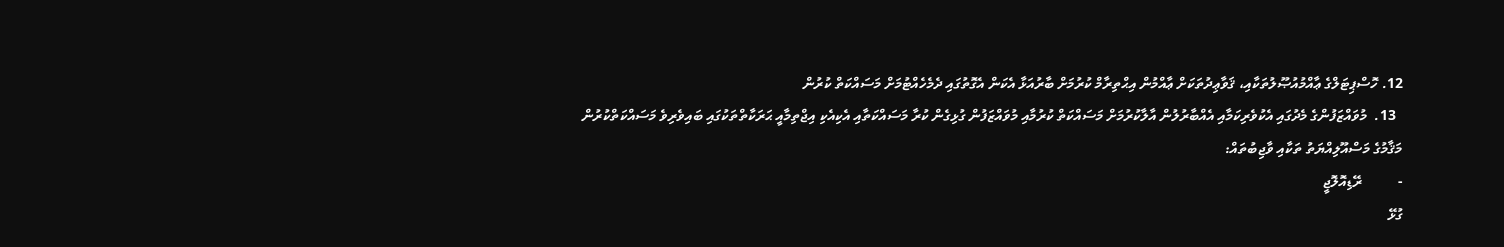12. ހޮސްޕިޓަލްގެ ޢާއްމުއުޞޫލުތަކާއި، ޤަވާޢިދުތަކަށް ޢާއްމުން އިޙްތިރާމް ކުރުމަށް ބާރުއަޅާ އެކަން އެގޮތުގައި ދެމެހެއްޓުމަށް މަސައްކަތް ކުރުން
  13.  މުވައްޒަފުންގެ މެދުގައި އެކުވެރިކަމާއި އެއްބާރުލުން އާލާކުރުމަށް މަސައްކަތް ކުރުމާއި މުވައްޒަފުން ގުޅިގެން ކުރާ މަސައްކަތާއި އެކިއެކި އިޖްތިމާއީ ޙަރަކާތްތަކުގައި ބައިވެރިވެ މަސައްކަތްކުރުން
މަޤާމުގެ މަސްއޫލިއްޔަތު ތަކާއި ވާޖިބުތައް:
-          ރޭޑިއޮލޮޖީ
ގުޅޭ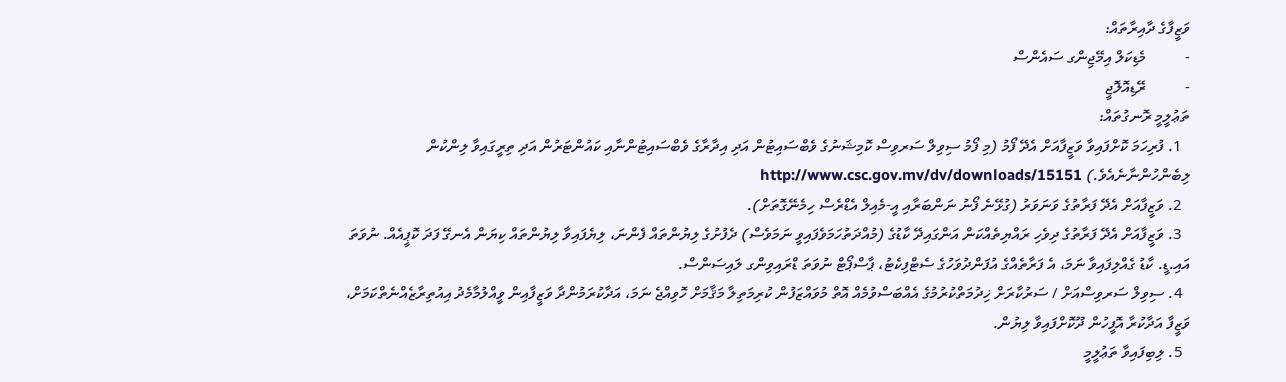ވަޒީފާގެ ދާއިރާތައް:
-          މެޑިކަލް އިމޭޖިންގ ސައެންސް
-          ރޭޑިއޮލޮޖީ
ތަޢުލީމީ ރޮނގުތައް:
  1. ފުރިހަމަ ކޮށްފައިވާ ވަޒީފާއަށް އެދޭ ފޯމު (މި ފޯމު ސިވިލް ސަރވިސް ކޮމިޝަނުގެ ވެބްސައިޓުން އަދި އިދާރާގެ ވެބްސައިޓުންނާއި ކައުންޓަރުން އަދި ތިރީގައިވާ ލިންކުން ލިބެންހުންނާނެއެވެ.) http://www.csc.gov.mv/dv/downloads/15151
  2. ވަޒީފާއަށް އެދޭ ފަރާތުގެ ވަނަވަރު (ގުޅޭނެ ފޯނު ނަންބަރާއި އީ-މެއިލް އެޑްރެސް ހިމެނޭގޮތަށް).
  3. ވަޒީފާއަށް އެދޭ ފަރާތުގެ ދިވެހި ރައްޔިތެއްކަން އަންގައިދޭ ކާޑުގެ (މުއްދަތުހަމަވެފައިވީ ނަމަވެސް) ދެފުށުގެ ލިޔުންތައް ފެންނަ، ލިޔެފައިވާ ލިޔުންތައް ކިޔަން އެނގޭ ފަދަ ކޮޕީއެއް. ނުވަތަ އައި.ޑީ. ކާޑު ގެއްލިފައިވާ ނަމަ، އެ ފަރާތެއްގެ އުފަންދުވަހުގެ ސެޓްފިކެޓު، ޕާސްޕޯޓް ނުވަތަ ޑްރައިވިންގ ލައިސަންސް.
  4. ސިވިލް ސަރވިސްއަށް / ސަރުކާރަށް ޚިދުމަތްކުރުމުގެ އެއްބަސްވުމެއް އޮތް މުވައްޒަފުން ކުރިމަތިލާ މަޤާމަށް ހޮވިއްޖެ ނަމަ، އަދާކުރަމުންދާ ވަޒީފާއިން ވީއްލުމާމެދު އިއުތިރާޒެއްނެތްކަމަށް، ވަޒީފާ އަދާކުރާ އޮފީހުން ދޫކޮށްފައިވާ ލިޔުން.
  5. ލިބިފައިވާ ތަޢުލީމީ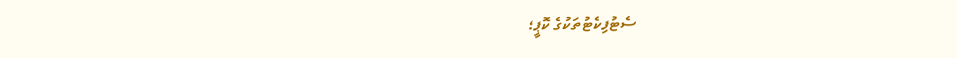ސެޓުފިކެޓުތަކުގެ ކޮޕީ؛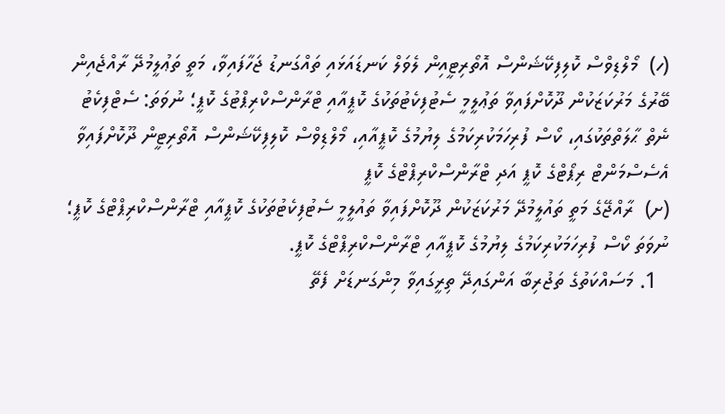(ހ)  މޯލްޑިވްސް ކޮލިފިކޭޝަންސް އޮތޯރިޓީއިން ލެވަލް ކަނޑައަޅައި ތައްގަނޑު ޖަހާފައިވާ، މަތީ ތަޢުލީމުދޭ ރާއްޖެއިން ބޭރުގެ މަރުކަޒަކުން ދޫކޮށްފައިވާ ތަޢުލީމީ ސެޓުފިކެޓުތަކުގެ ކޮޕީއާއި ޓްރާންސްކްރިޕްޓުގެ ކޮޕީ؛ ނުވަތަ: ސެޓްފިކެޓު ނެތް ޙާލަތްތަކުގައި، ކޯސް ފުރިހަމަކުރިކަމުގެ ލިޔުމުގެ ކޮޕީއާއި، މޯލްޑިވްސް ކޮލިފިކޭޝަންސް އޮތޯރިޓީން ދޫކޮށްފައިވާ އެސެސްމަންޓް ރިޕޯޓްގެ ކޮޕީ އަދި ޓްރާންސްކްރިޕްޓްގެ ކޮޕީ
(ށ)  ރާއްޖޭގެ މަތީ ތައުލީމުދޭ މަރުކަޒަކުން ދޫކޮށްފައިވާ ތައުލީމީ ސެޓުފިކެޓުތަކުގެ ކޮޕީއާއި ޓްރާންސްކްރިޕްޓްގެ ކޮޕީ؛ ނުވަތަ ކޯސް ފުރިހަމަކުރިކަމުގެ ލިޔުމުގެ ކޮޕީއާއި ޓްރާންސްކްރިޕްޓްގެ ކޮޕީ.
  1. މަސައްކަތުގެ ތަޖުރިބާ އަންގައިދޭ ތިރީގައިވާ މިންގަނޑަށް ފެތޭ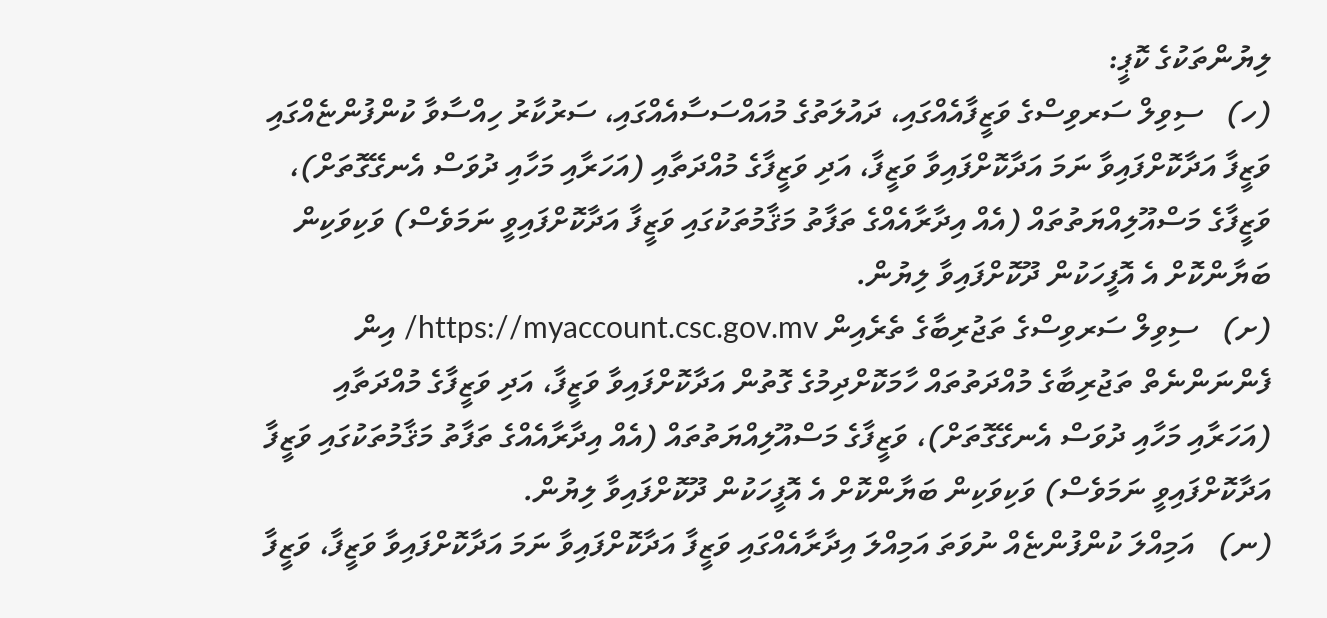ލިޔުންތަކުގެ ކޮޕީ:
(ހ)   ސިވިލް ސަރވިސްގެ ވަޒީފާއެއްގައި، ދައުލަތުގެ މުއައްސަސާއެއްގައި، ސަރުކާރު ހިއްސާވާ ކުންފުންޏެއްގައި ވަޒީފާ އަދާކޮށްފައިވާ ނަމަ އަދާކޮށްފައިވާ ވަޒީފާ، އަދި ވަޒީފާގެ މުއްދަތާއި (އަހަރާއި މަހާއި ދުވަސް އެނގޭގޮތަށް)، ވަޒީފާގެ މަސްއޫލިއްޔަތުތައް (އެއް އިދާރާއެއްގެ ތަފާތު މަޤާމުތަކުގައި ވަޒީފާ އަދާކޮށްފައިވީ ނަމަވެސް) ވަކިވަކިން ބަޔާންކޮށް އެ އޮފީހަކުން ދޫކޮށްފައިވާ ލިޔުން.
(ށ)   ސިވިލް ސަރވިސްގެ ތަޖުރިބާގެ ތެރެއިން https://myaccount.csc.gov.mv/ އިން ފެންނަންނެތް ތަޖުރިބާގެ މުއްދަތުތައް ހާމަކޮށްދިމުގެ ގޮތުން އަދާކޮށްފައިވާ ވަޒީފާ، އަދި ވަޒީފާގެ މުއްދަތާއި (އަހަރާއި މަހާއި ދުވަސް އެނގޭގޮތަށް)، ވަޒީފާގެ މަސްއޫލިއްޔަތުތައް (އެއް އިދާރާއެއްގެ ތަފާތު މަޤާމުތަކުގައި ވަޒީފާ އަދާކޮށްފައިވީ ނަމަވެސް) ވަކިވަކިން ބަޔާންކޮށް އެ އޮފީހަކުން ދޫކޮށްފައިވާ ލިޔުން.
(ނ)   އަމިއްލަ ކުންފުންޏެއް ނުވަތަ އަމިއްލަ އިދާރާއެއްގައި ވަޒީފާ އަދާކޮށްފައިވާ ނަމަ އަދާކޮށްފައިވާ ވަޒީފާ، ވަޒީފާ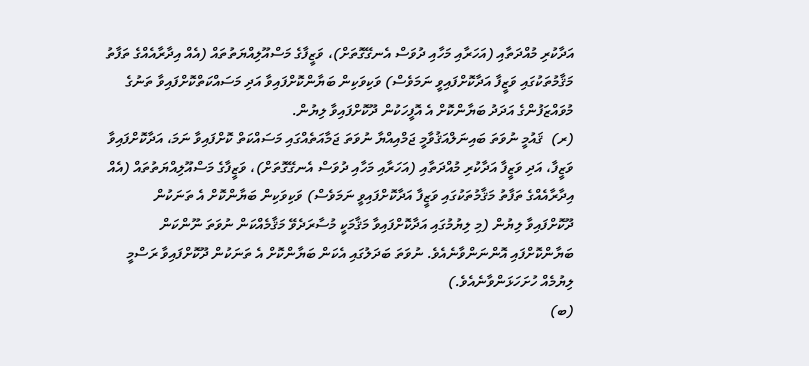އަދާކުރި މުއްދަތާއި (އަހަރާއި މަހާއި ދުވަސް އެނގޭގޮތަށް)، ވަޒީފާގެ މަސްއޫލިއްޔަތުތައް (އެއް އިދާރާއެއްގެ ތަފާތު މަޤާމުތަކުގައި ވަޒީފާ އަދާކޮށްފައިވީ ނަމަވެސް) ވަކިވަކިން ބަޔާންކޮށްފައިވާ އަދި މަސައްކަތްކޮށްފައިވާ ތަނުގެ މުވައްޒަފުންގެ އަދަދު ބަޔާންކޮށް އެ އޮފީހަކުން ދޫކޮށްފައިވާ ލިޔުން.
(ރ)  ޤައުމީ ނުވަތަ ބައިނަލްއަޤުވާމީ ޖަމްއިއްޔާ ނުވަތަ ޖަމާއަތެއްގައި މަސައްކަތް ކޮށްފައިވާ ނަމަ، އަދާކޮށްފައިވާ ވަޒީފާ، އަދި ވަޒީފާ އަދާކުރި މުއްދަތާއި (އަހަރާއި މަހާއި ދުވަސް އެނގޭގޮތަށް)، ވަޒީފާގެ މަސްއޫލިއްޔަތުތައް (އެއް އިދާރާއެއްގެ ތަފާތު މަޤާމުތަކުގައި ވަޒީފާ އަދާކޮށްފައިވީ ނަމަވެސް) ވަކިވަކިން ބަޔާންކޮށް އެ ތަނަކުން ދޫކޮށްފައިވާ ލިޔުން (މި ލިޔުމުގައި އަދާކޮށްފައިވާ މަޤާމަކީ މުސާރަދެވޭ މަޤާމެއްކަން ނުވަތަ ނޫންކަން ބަޔާންކޮށްފައި އޮންނަންވާނެއެވެ. ނުވަތަ ބަދަލުގައި އެކަން ބަޔާންކޮށް އެ ތަނަކުން ދޫކޮށްފައިވާ ރަސްމީ ލިޔުމެއް ހުށަހަޅަންވާނެއެވެ.)
(ބ)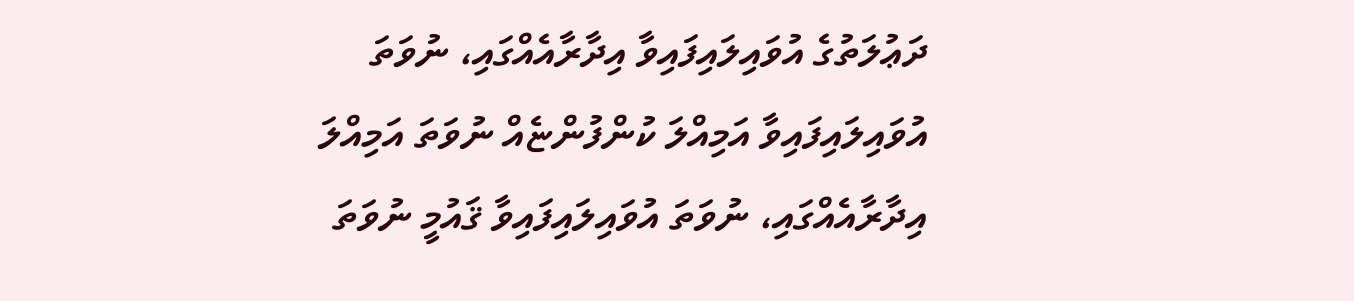ދަޢުލަތުގެ އުވައިލައިފައިވާ އިދާރާއެއްގައި، ނުވަތަ އުވައިލައިފައިވާ އަމިއްލަ ކުންފުންޏެއް ނުވަތަ އަމިއްލަ އިދާރާއެއްގައި، ނުވަތަ އުވައިލައިފައިވާ ޤައުމީ ނުވަތަ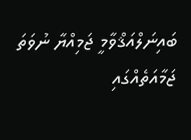ބައިނަލްއަޤްވާމީ ޖަމިއްޔާ ނުވަތަ ޖަމާއަތެއްގައި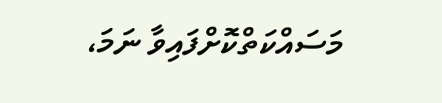މަސައްކަތްކޮށްފައިވާ ނަމަ،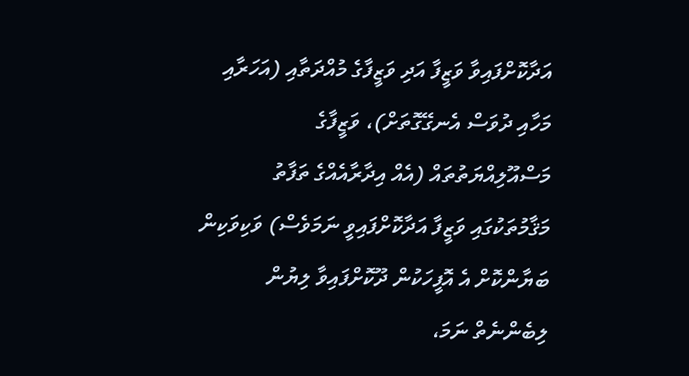އަދާކޮށްފައިވާ ވަޒީފާ އަދި ވަޒީފާގެ މުއްދަތާއި (އަހަރާއި މަހާއި ދުވަސް އެނގޭގޮތަށް)، ވަޒީފާގެ މަސްއޫލިއްޔަތުތައް (އެއް އިދާރާއެއްގެ ތަފާތު މަޤާމުތަކުގައި ވަޒީފާ އަދާކޮށްފައިވީ ނަމަވެސް) ވަކިވަކިން ބަޔާންކޮށް އެ އޮފީހަކުން ދޫކޮށްފައިވާ ލިޔުން ލިބެންނެތް ނަމަ،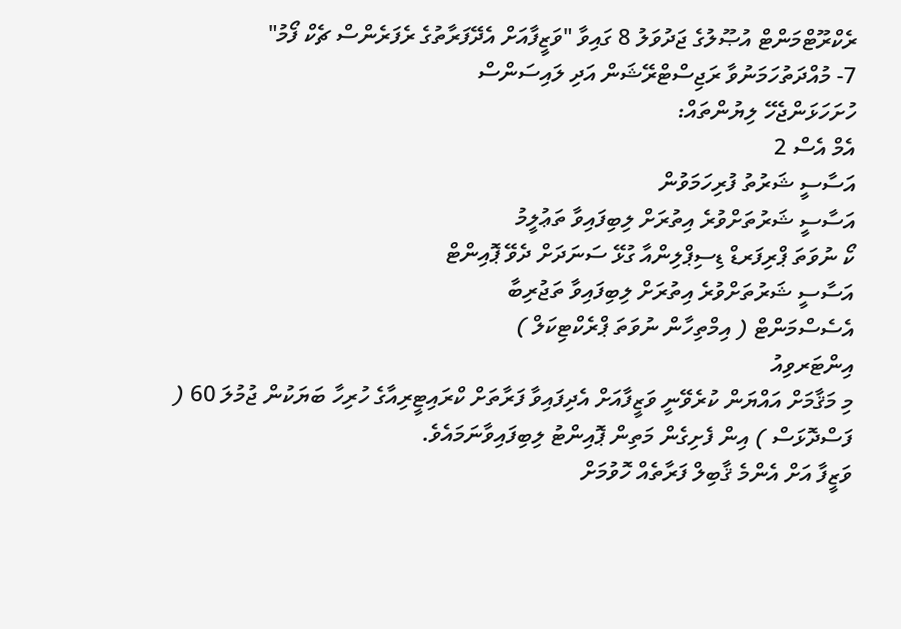ރެކްރޫޓްމަންޓް އުޞޫލުގެ ޖަދުވަލު 8 ގައިވާ "ވަޒީފާއަށް އެދޭފަރާތުގެ ރެފަރެންސް ޗެކް ފޯމު"
7- މުއްދަތުހަމަނުވާ ރަޖިސްޓްރޭޝަން އަދި ލައިސަންސް
ހުށަހަޅަންޖެހޭ ލިޔުންތައް:
އެމް އެސް 2
އަސާސީ ޝަރުތު ފުރިހަމަވުން
އަސާސީ ޝަރުތަށްވުރެ އިތުރަށް ލިބިފައިވާ ތަޢުލީމު
ކޯ ނުވަތަ ޕްރިފަރޑް ޑިސިޕްލިންއާ ގުޅޭ ސަނަދަށް ދެވޭ ޕޮއިންޓް
އަސާސީ ޝަރުތަށްވުރެ އިތުރަށް ލިބިފައިވާ ތަޖުރިބާ
އެސެސްމަންޓް ( އިމްތިހާން ނުވަތަ ޕްރެކްޓިކަލް )
އިންޓަރވިއު
މި މަޤާމަށް އައްޔަން ކުރެވޭނީ ވަޒީފާއަށް އެދިފައިވާ ފަރާތަށް ކްރައިޓީރިއާގެ ހުރިހާ ބަޔަކުން ޖުމުލަ 60 ( ފަސްދޮޅަސް ) އިން ފެށިގެން މަތިން ޕޮއިންޓު ލިބިފައިވާނަމައެވެ.
ވަޒީފާ އަށް އެންމެ ޤާބިލް ފަރާތެއް ހޮވުމަށް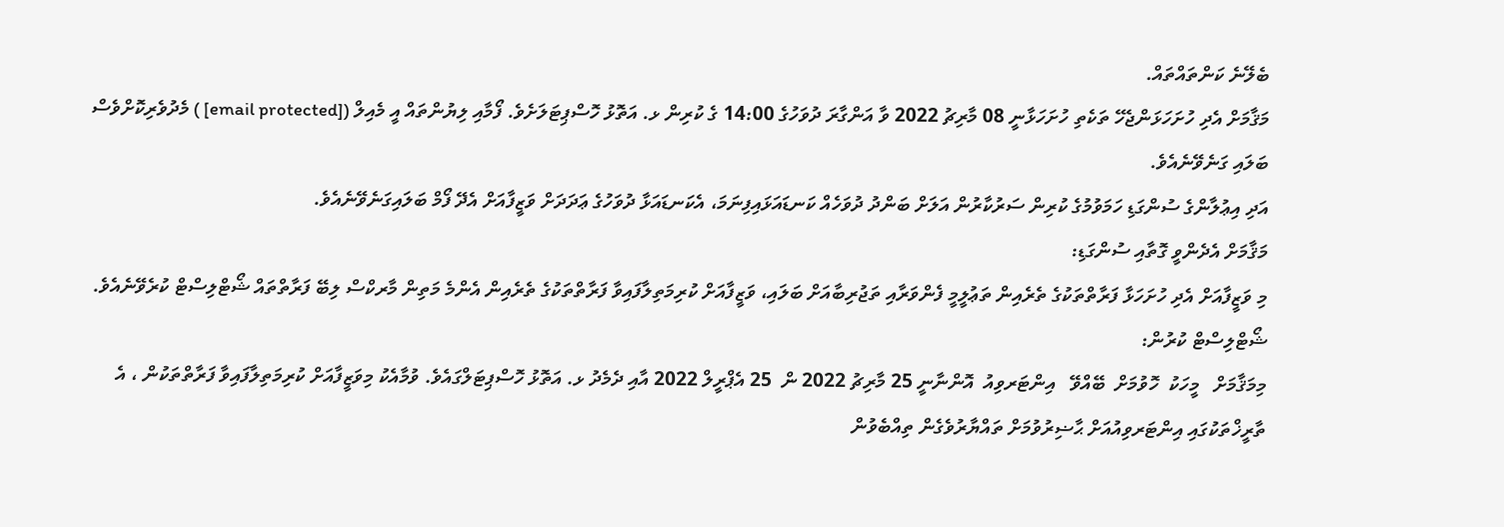ބެލޭނެ ކަންތައްތައް.
މަޤާމަށް އެދި ހުށަހަޅަންޖެހޭ ތަކެތި ހުށަހަޅާނީ 08 މާރިޗު 2022 ވާ އަންގާރަ ދުވަހުގެ 14:00 ގެ ކުރިން ޅ. އަތޮޅު ހޮސްޕިޓަލަށެވެ. ފޯމާއި ލިޔުންތައް އީ މެއިލް ([email protected] ) މެދުވެރިކޮށްވެސް ބަލައި ގަނެވޭނެއެވެ.
އަދި އިޢުލާންގެ ސުންގަޑި ހަމަވުމުގެ ކުރިން ސަރުކާރުން އަލަށް ބަންދު ދުވަހެއް ކަނޑައަޅައިފިނަމަ، އެކަނޑައަޅާ ދުވަހުގެ ޢަދަދަށް ވަޒީފާއަށް އެދޭ ފޯމް ބަލައިގަނެވޭނެއެވެ.
މަޤާމަށް އެދެންވީ ގޮތާއި ސުންގަޑި:
މި ވަޒީފާއަށް އެދި ހުށަހަޅާ ފަރާތްތަކުގެ ތެރެއިން ތަޢުލީމީ ފެންވަރާއި ތަޖުރިބާއަށް ބަލައި، ވަޒީފާއަށް ކުރިމަތިލާފައިވާ ފަރާތްތަކުގެ ތެރެއިން އެންމެ މަތިން މާރކްސް ލިބޭ ފަރާތްތައް ޝޯޓްލިސްޓް ކުރެވޭނެއެވެ.
ޝޯޓްލިސްޓް ކުރުން:
މިމަޤާމަށް   މީހަކު  ހޮވުމަށް  ބޭއްވޭ   އިންޓަރވިއު  އޮންނާނީ 25 މާރިޗު 2022 ން  25 އެޕްރީލް 2022 އާއި ދެމެދު ޅ. އަތޮޅު ހޮސްޕިޓަލްގައެވެ. ވުމާއެކު މިވަޒީފާއަށް ކުރިމަތިލާފައިވާ ފަރާތްތަކުން ، އެ ތާރީޚްތަކުގައި އިންޓަރވިއުއަށް ޙާޟިރުވުމަށް ތައްޔާރުވެގެން ތިއްބެވުން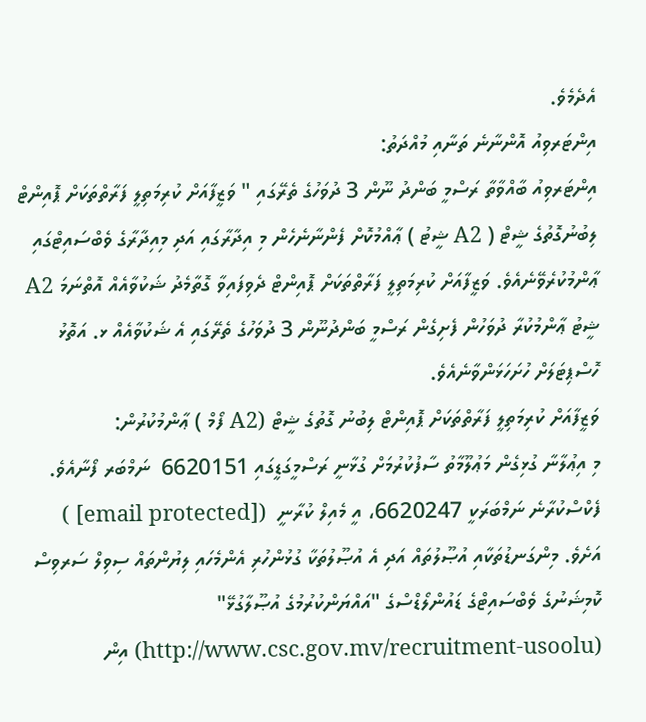އެދެމެވެ.
އިންޓަރވިއު އޮންނާނެ ތަނާއި މުއްދަތު:
އިންޓަރވިއު ބާއްވާތާ ރަސްމީ ބަންދު ނޫން 3 ދުވަހުގެ ތެރޭގައި " ވަޒީފާއަށް ކުރިމަތިލީ ފަރާތްތަކަށް ޕޮއިންޓް ލިބުނުގޮތުގެ ޝީޓް ( A2 ޝީޓު ) ޢާއްމުކޮށް ފެންނާނެހެން މި އިދާރާގައި އަދި މިއިދާރާގެ ވެބްސައިޓްގައި ޢާންމުކުރެވޭނެއެވެ. ވަޒީފާއަށް ކުރިމަތިލީ ފަރާތްތަކަށް ޕޮއިންޓް ދެވިފައިވާ ގޮތާމެދު ޝަކުވާއެއް އޮތްނަމަ A2 ޝީޓު ޢާންމުކުރާ ދުވަހުން ފެށިގެން ރަސްމީ ބަންދުނޫން 3 ދުވަހުގެ ތެރޭގައި އެ ޝަކުވާއެއް ޅ. އަތޮޅު ހޮސްޕިޓަލަށް ހުށަހަޅަންވާނެއެވެ.
ވަޒީފާއަށް ކުރިމަތިލީ ފަރާތްތަކަށް ޕޮއިންޓް ލިބުނު ގޮތުގެ ޝީޓް (A2 ފޯމް ) ޢާންމުކުރުން:
މި އިޢުލާނާ ގުޅިގެން މަޢުލޫމާތު ސާފުކުރުމަށް ގުޅާނީ ރަސްމީގަޑީގައި 6620151  ނަމްބަރ ފޯނާއެވެ. ފެކްސްކުރާނެ ނަމްބަރަކީ 6620247، އީ މެއިލް ކުރާނީ  ([email protected] )   އަށެވެ. މިންގަނޑުތަކާއި އުޞޫލުތައް އަދި އެ އުޞޫލުތަކާ ގުޅުންހުރި އެންމެހައި ލިޔުންތައް ސިވިލް ސަރވިސް ކޮމިޝަނުގެ ވެބްސައިޓްގެ ޑައުންލޯޑްސްގެ "އައްޔަންކުރުމުގެ އުޞޫލާގުޅޭ" (http://www.csc.gov.mv/recruitment-usoolu) އިން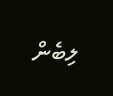ލިބެން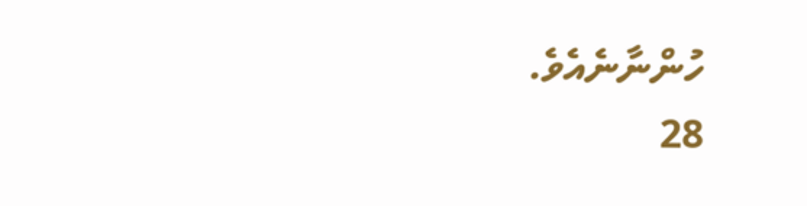ހުންނާނެއެވެ.
28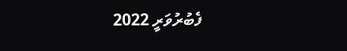ފެބުރުވަރީ 2022